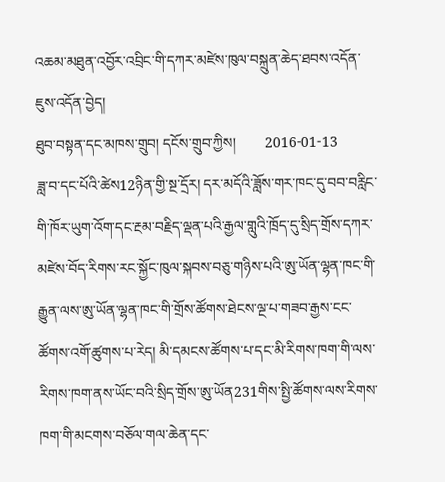འཆམ་མཐུན་འབྱོར་འབྲིང་གི་དཀར་མཛེས་ཁུལ་བསྐྲུན་ཆེད་ཐབས་འདོན་ཇུས་འདོན་བྱེད།
ཐུབ་བསྟན་དང་མཁས་གྲུབ། དངོས་གྲུབ་ཀྱིས།        2016-01-13
ཟླ་བ་དང་པོའི་ཚེས12ཉིན་གྱི་སྔ་དྲོར། དར་མདོའི་ཟློས་གར་ཁང་དུ་བབ་བརླིང་གི་ཁོར་ཡུག་འོག་དང་རྔམ་བརྗིད་ལྡན་པའི་རྒྱལ་གླུའི་ཁྲོད་དུ་སྲིད་གྲོས་དཀར་མཛེས་བོད་རིགས་རང་སྐྱོང་ཁུལ་སྐབས་བཅུ་གཉིས་པའི་ཨུ་ཡོན་ལྷན་ཁང་གི་རྒྱུན་ལས་ཨུ་ཡོན་ལྷན་ཁང་གི་གྲོས་ཚོགས་ཐེངས་ལྔ་པ་གཟབ་རྒྱས་ངང་ཚོགས་འགོ་ཚུགས་པ་རེད། མི་དམངས་ཚོགས་པ་དང་མི་རིགས་ཁག་གི་ལས་རིགས་ཁག་ནས་ཡོང་བའི་སྲིད་གྲོས་ཨུ་ཡོན231གིས་སྤྱི་ཚོགས་ལས་རིགས་ཁག་གི་མངགས་བཅོལ་གལ་ཆེན་དང་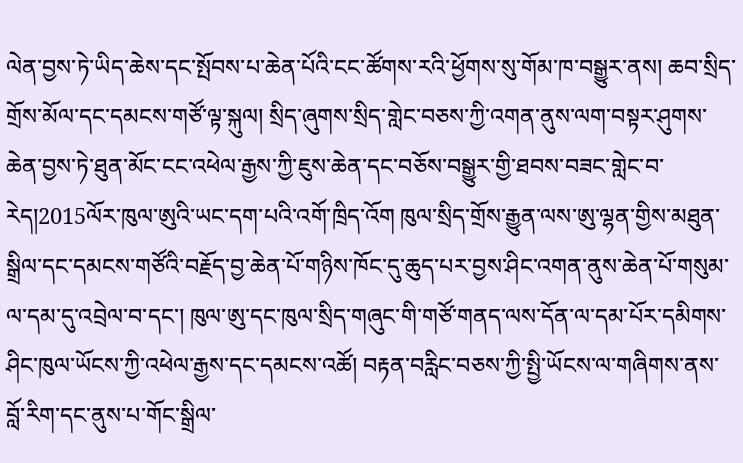ལེན་བྱས་ཏེ་ཡིད་ཆེས་དང་སྤོབས་པ་ཆེན་པོའི་ངང་ཚོགས་རའི་ཕྱོགས་སུ་གོམ་ཁ་བསྒྱུར་ནས། ཆབ་སྲིད་གྲོས་མོལ་དང་དམངས་གཙོ་ལྟ་སྐུལ། སྲིད་ཞུགས་སྲིད་གླེང་བཅས་ཀྱི་འགན་ནུས་ལག་བསྟར་ཤུགས་ཆེན་བྱས་ཏེ་ཐུན་མོང་ངང་འཕེལ་རྒྱས་ཀྱི་ཇུས་ཆེན་དང་བཅོས་བསྒྱུར་གྱི་ཐབས་བཟང་གླེང་བ་རེད།2015ལོར་ཁུལ་ཨུའི་ཡང་དག་པའི་འགོ་ཁྲིད་འོག ཁུལ་སྲིད་གྲོས་རྒྱུན་ལས་ཨུ་ལྷན་གྱིས་མཐུན་སྒྲིལ་དང་དམངས་གཙོའི་བརྗོད་བྱ་ཆེན་པོ་གཉིས་ཁོང་དུ་ཆུད་པར་བྱས་ཤིང་འགན་ནུས་ཆེན་པོ་གསུམ་ལ་དམ་དུ་འབྲེལ་བ་དང་། ཁུལ་ཨུ་དང་ཁུལ་སྲིད་གཞུང་གི་གཙོ་གནད་ལས་དོན་ལ་དམ་པོར་དམིགས་ཤིང་ཁུལ་ཡོངས་ཀྱི་འཕེལ་རྒྱས་དང་དམངས་འཚོ། བརྟན་བརླིང་བཅས་ཀྱི་སྤྱི་ཡོངས་ལ་གཞིགས་ནས་བློ་རིག་དང་ནུས་པ་གོང་སྒྲིལ་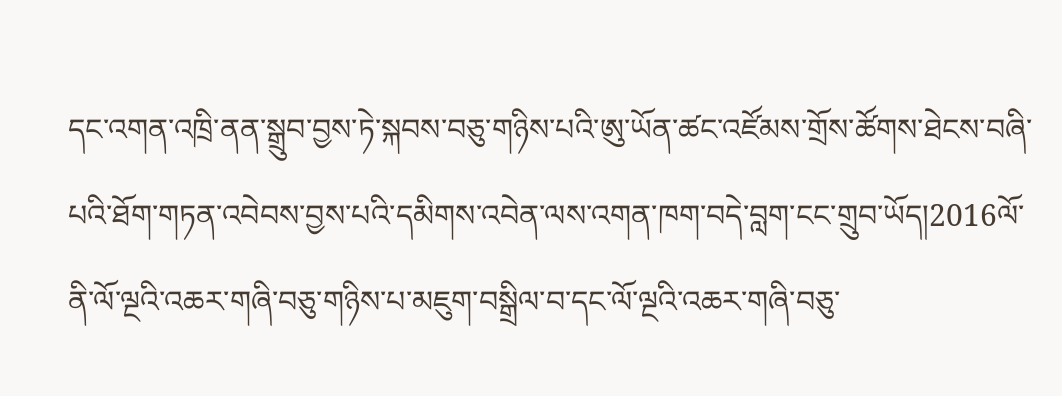དང་འགན་འཁྲི་ནན་སྒྲུབ་བྱས་ཏེ་སྐབས་བཅུ་གཉིས་པའི་ཨུ་ཡོན་ཚང་འཛོམས་གྲོས་ཚོགས་ཐེངས་བཞི་པའི་ཐོག་གཏན་འབེབས་བྱས་པའི་དམིགས་འབེན་ལས་འགན་ཁག་བདེ་བླག་ངང་གྲུབ་ཡོད།2016ལོ་ནི་ལོ་ལྔའི་འཆར་གཞི་བཅུ་གཉིས་པ་མཇུག་བསྒྲིལ་བ་དང་ལོ་ལྔའི་འཆར་གཞི་བཅུ་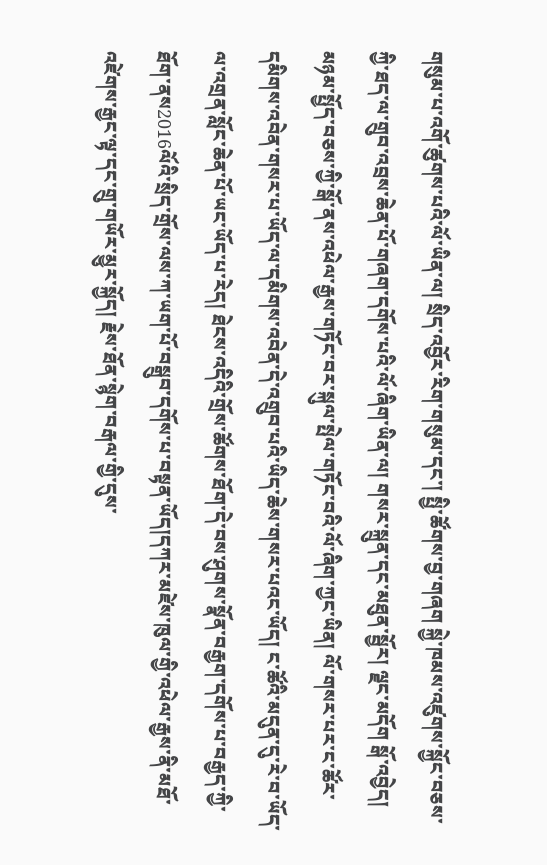གསུམ་པ་འགོ་ཚུགས་པའི་ལོ་ཡིན་ལ། སྲིད་འབྱོར་རིག་གསུམ་དང་། སྤྱི་ཚོགས་བྱ་གཞག སྐྱེ་ཁམས་འཛུགས་སྐྱོང་བཅས་ཀྱི་ཐད་ལ་གྲུབ་འབྲས་ཆེན་པོ་གཞག་དགོས་པའི་ལོ་ཞིག་ཡིན་ལ། གསར་སྐྲུན་དང་མཐུན་སྦྱོར། ལྗང་མདོག སྒོ་འབྱེད། མཉམ་སྤྱོད་བཅས་ཀྱི་སྒོ་ནས་འཕེལ་རྒྱས་གཏོང་བར་སྐུལ་སྤེལ་གཏོང་བའི་ལོ་ཞིག་ཀྱང་ཡིན། ལོ་གསར་པར་ང་ཚོར་དམིགས་འབེན་གསར་པ་ཡོད་ལ་དམིགས་འབེན་དེ་འགྲུབ་པའི་ཡིད་ཆེས་གསར་པའང་ཡོད། ང་ཚོའི་མདུན་དུ་རེ་བ་ཡོད་ལ་འགྲན་སློང་ཆེན་པོ་ཡང་ཡོད་པ་རེད། ཐེངས་འདིའི་གྲོས་ཚོགས་ཐོག་དེ་བས་ཤུགས་སྣོན་བརྒྱག་དགོས་པ་བརྒྱད་ཀྱི་ཐོག་ནས2016ལོའི་སྲིད་གྲོས་ལས་ཀ་ཡག་པོ་བསྒྲུབ་དགོས་པ་བསྟན་ཡོད།དཀར་མཛེས་ཁུལ་གྱི་འཕེལ་རྒྱས་ནི་མཐོ་འཛེགས་རྒྱང་ལྟ་དང་གྲུ་གཡོར་མྱུར་སྐྱོད། རྗེས་ཐོན་སྙེག་བརྒལ་གྱི་དུས་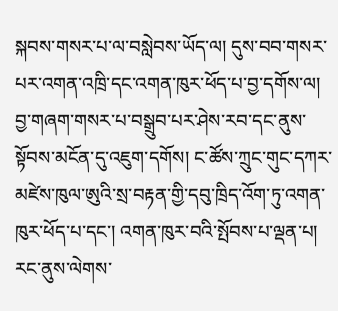སྐབས་གསར་པ་ལ་བསླེབས་ཡོད་ལ། དུས་བབ་གསར་པར་འགན་འཁྲི་དང་འགན་ཁུར་ཕོད་པ་བྱ་དགོས་ལ། བྱ་གཞག་གསར་པ་བསྒྲུབ་པར་ཤེས་རབ་དང་ནུས་སྟོབས་མངོན་དུ་འཇུག་དགོས། ང་ཚོས་ཀྲུང་གུང་དཀར་མཛེས་ཁུལ་ཨུའི་སྲ་བརྟན་གྱི་དབུ་ཁྲིད་འོག་ཏུ་འགན་ཁུར་ཕོད་པ་དང་། འགན་ཁུར་བའི་སྤོབས་པ་ལྡན་པ། རང་ནུས་ལེགས་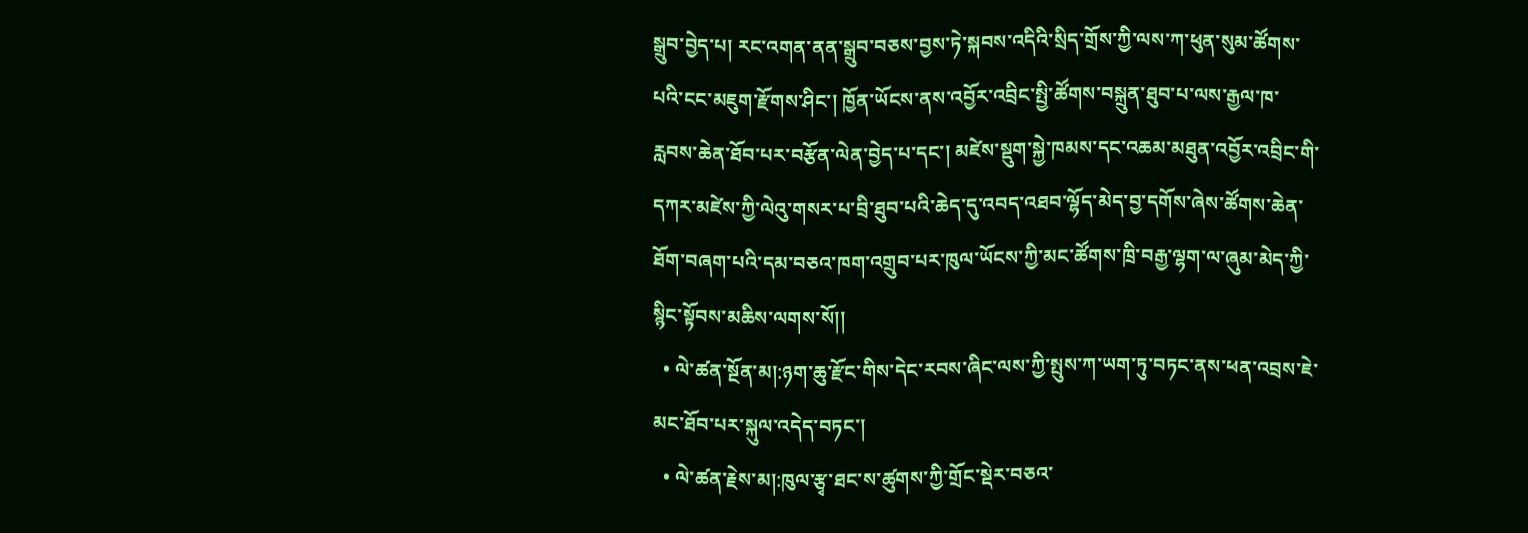སྒྲུབ་བྱེད་པ། རང་འགན་ནན་སྒྲུབ་བཅས་བྱས་ཏེ་སྐབས་འདིའི་སྲིད་གྲོས་ཀྱི་ལས་ཀ་ཕུན་སུམ་ཚོགས་པའི་ངང་མཇུག་རྫོགས་ཤིང་། ཁྱོན་ཡོངས་ནས་འབྱོར་འབྲིང་སྤྱི་ཚོགས་བསྐྲུན་ཐུབ་པ་ལས་རྒྱལ་ཁ་རླབས་ཆེན་ཐོབ་པར་བརྩོན་ལེན་བྱེད་པ་དང་། མཛེས་སྡུག་སྐྱེ་ཁམས་དང་འཆམ་མཐུན་འབྱོར་འབྲིང་གི་དཀར་མཛེས་ཀྱི་ལེའུ་གསར་པ་བྲི་ཐུབ་པའི་ཆེད་དུ་འབད་འཐབ་ལྷོད་མེད་བྱ་དགོས་ཞེས་ཚོགས་ཆེན་ཐོག་བཞག་པའི་དམ་བཅའ་ཁག་འགྲུབ་པར་ཁུལ་ཡོངས་ཀྱི་མང་ཚོགས་ཁྲི་བརྒྱ་ལྷག་ལ་ཞུམ་མེད་ཀྱི་སྙིང་སྟོབས་མཆིས་ལགས་སོ།།
  • ལེ་ཚན་སྔོན་མ།:ཉག་ཆུ་རྫོང་གིས་དེང་རབས་ཞིང་ལས་ཀྱི་སྤུས་ཀ་ཡག་ཏུ་བཏང་ནས་ཕན་འབྲས་ཇེ་མང་ཐོབ་པར་སྐུལ་འདེད་བཏང་།
  • ལེ་ཚན་རྗེས་མ།:ཁུལ་རྩྭ་ཐང་ས་ཚུགས་ཀྱི་གྲོང་སྡེར་བཅའ་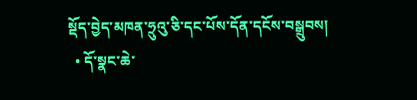སྡོད་བྱེད་མཁན་ཧྲུའུ་ཅི་དང་པོས་དོན་དངོས་བསྒྲུབས།
  • དོ་སྣང་ཆེ་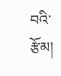བའི་རྩོམ།